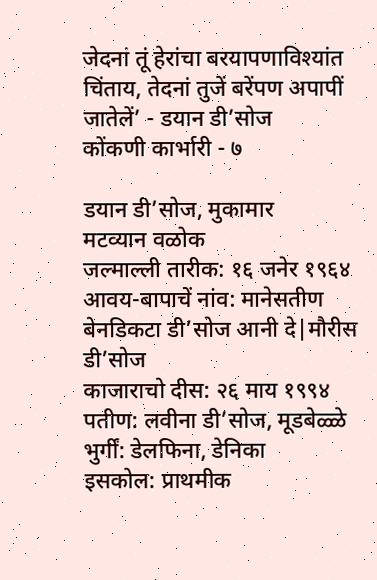जेदनां तूं हेरांचा बरयापणाविश्यांत चिंताय, तेदनां तुजें बरेंपण अपापीं जातेलें’ - डयान डी’सोज
कोंकणी कार्भारी - ७

डयान डी’सोज, मुकामार
मटव्यान वळोक
जल्माल्ली तारीक: १६ जनेर १९६४
आवय-बापाचें नांव: मानेसतीण बेनडिकटा डी’सोज आनी दे|मौरीस डी’सोज
काजाराचो दीस: २६ माय १९९४
पतीण: लवीना डी’सोज, मूडबेळ्ळे
भुर्गीं: डेलफिना, डेनिका
इसकोल: प्राथमीक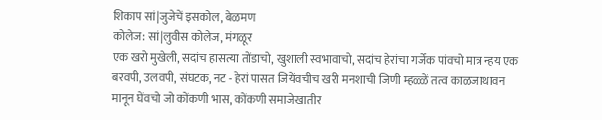शिकाप सां|जुजेचें इसकोल, बेळमण
कोलेज: सां|लुवीस कोलेज, मंगळूर
एक खरो मुखेली, सदांच हासत्या तोंडाचो, खुशाली स्वभावाचो, सदांच हेरांचा गर्जेक पांवचो मात्र न्हय एक बरवपी, उलवपी, संघटक, नट - हेरां पासत जियेंवचीच खरी मनशाची जिणी म्हळ्ळें तत्व काळजाथावन मानून घेंवचो जो कोंकणी भास, कोंकणी समाजेखातीर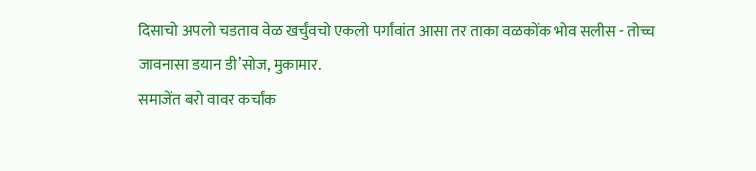दिसाचो अपलो चडताव वेळ खर्चुंवचो एकलो पर्गांवांत आसा तर ताका वळकोंक भोव सलीस - तोच्च जावनासा डयान डी’सोज, मुकामार.
समाजेंत बरो वावर कर्चांक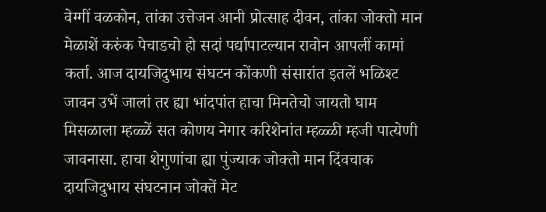वेग्गीं वळकोन, तांका उत्तेजन आनी प्रोत्साह दीवन, तांका जोक्तो मान मेळाशें करुंक पेचाडचो हो सदां पर्द्यापाटल्यान रावोन आपलीं कामां कर्ता. आज दायजिदुभाय संघटन कोंकणी संसारांत इतलें भळिश्ट जावन उभें जालां तर ह्या भांदपांत हाचा मिनतेचो जायतो घाम मिसळाला म्हळ्ळें सत कोणय नेगार करिशेनांत म्हळ्ळी म्हजी पात्येणी जावनासा. हाचा शेगुणांचा ह्या पुंज्याक जोक्तो मान दिंवचाक दायजिदुभाय संघटनान जोक्तें मेट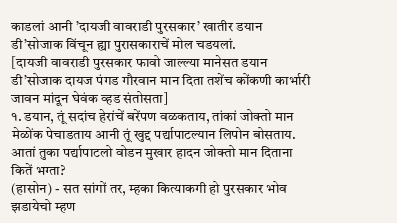काडलां आनी ’दायजी वावराडी पुरसकार’ खातीर डयान डी’सोजाक विंचून ह्या पुरासकाराचें मोल चडयलां.
[दायजी वावराडी पुरसकार फावो जाल्ल्या मानेसत डयान डी’सोजाक दायज पंगड गौरवान मान दिता तशेंच कोंकणी कार्भारी जावन मांदून घेवंक व्हड संतोसता]
१. डयान, तूं सदांच हेरांचें बरेंपण वळकताय, तांकां जोक्तो मान मेळोंक पेचाडताय आनी तूं खुद्द पर्द्यापाटल्यान लिपोन बोसताय. आतां तुका पर्द्यापाटलो वोडन मुखार हादन जोक्तो मान दिताना कितें भग्ता?
(हासोन) - सत सांगों तर, म्हका कित्याकगी हो पुरसकार भोव झडायेचो म्हण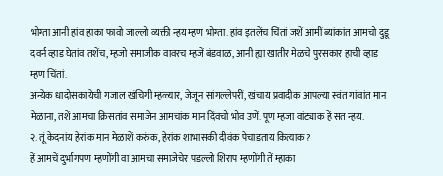भोग्ता आनी हांव हाका फावो जाल्लो व्यक्ती न्हय म्हण भोग्ता. हांव इतलेंच चिंतां जशें आमीं ब्यांकांत आमचो दुडू दवर्न व्हाड घेतांव तशेंच, म्हजो समाजीक वावरच म्हजें बंडवाळ, आनी ह्या खातीर मेळचे पुरसकार हाची व्हाड म्हण चिंतां.
अन्येक धादोसकायेची गजाल खंचिगी म्हळ्यार, जेजून सांगल्लेपरीं, खंचाय प्रवादीक आपल्या स्वंत गांवांत मान मेळाना, तशें आमचा क्रिसतांव समाजेन आमचांक मान दिंवचो भोव उणें. पूण म्हजा वांट्याक हें सत न्हय.
२. तूं केदनांय हेरांक मान मेळाशें करुंक, हेरांक शाभासकी दीवंक पेचाडताय कित्याक?
हें आमचें दुर्भागपण म्हणोंगी वा आमचा समाजेचेर पडल्लो शिराप म्हणोंगी तें म्हाका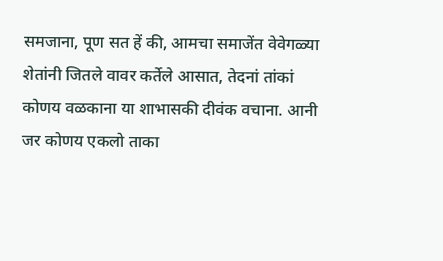समजाना, पूण सत हें की, आमचा समाजेंत वेवेगळ्या शेतांनी जितले वावर कर्तेले आसात, तेदनां तांकां कोणय वळकाना या शाभासकी दीवंक वचाना. आनी जर कोणय एकलो ताका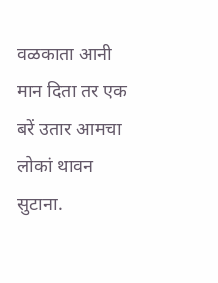वळकाता आनी मान दिता तर एक बरें उतार आमचा लोकां थावन सुटाना.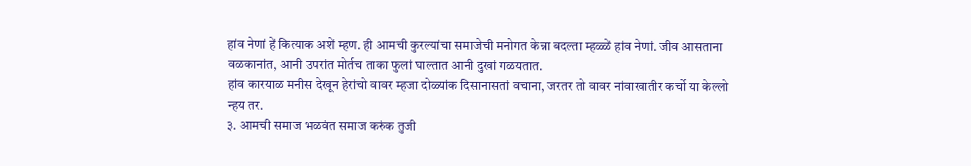हांव नेणां हें कित्याक अशें म्हण. ही आमची कुरल्यांचा समाजेची मनोगत केन्ना बदल्ता म्हळ्ळें हांव नेणां. जीव आसताना वळकानांत, आनी उपरांत मोर्तच ताका फुलां घाल्तात आनी दुखां गळयतात.
हांव कारयाळ मनीस देखून हेरांचो वावर म्हजा दोळ्यांक दिसानासतां वचाना, जरतर तो वावर नांवाखातीर कर्चो या केल्लो न्हय तर.
३. आमची समाज भळवंत समाज करुंक तुजी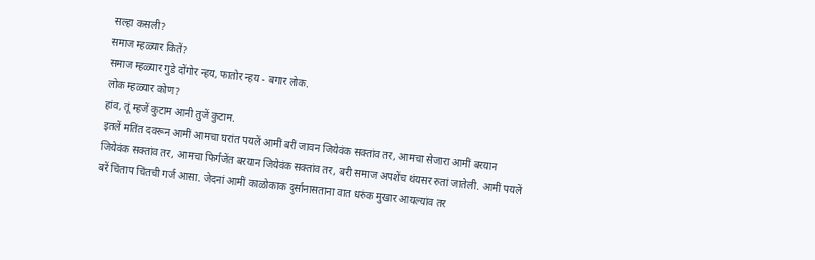सल्हा कसली?
समाज म्हळ्यार कितें?
समाज म्हळ्यार गुडे दोंगोर न्हय, फातोर न्हय - बगार लोक.
लोक म्हळ्यार कोण?
हांव, तूं म्हजें कुटाम आनी तुजें कुटाम.
इतलें मतिंत दवरून आमीं आमचा घरांत पयलें आमीं बरीं जावन जियेवंक सक्तांव तर, आमचा सेजारा आमीं बरयान जियेवंक सक्तांव तर, आमचा फिर्गजेंत बरयान जियेवंक सक्तांव तर, बरी समाज अपशेंच थंयसर रुतां जातेली. आमीं पयलें बरें चिंताप चिंतची गर्ज आसा. जेदनां आमीं काळोकाक दुर्सानासताना वात धरुंक मुखार आयल्यांव तर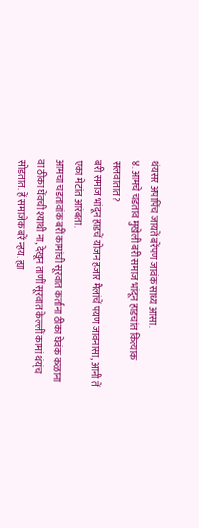थंयसर अपापिंच जायतें बरेंपण जावंक साध्य आसा.
४. आमचे चडताव मुखेली बरी समाज भांदून हाडचांत कित्याक सलवातात?
बरी समाज भांदून हाडचें योजन हजार मैलांचें पयण जावनासा, आनी तें एका मेटांत आरंबता.
आमचा चडतावांक बरीं कामांची सूरवात कर्ताना ठीका घेवंक कळाना वा ठीका घेंवची श्याथी ना, देखून ताणीं सूरवात केल्लीं कामां थंय्ंच सोडतात. हें समाजेक बरें न्हय. ह्या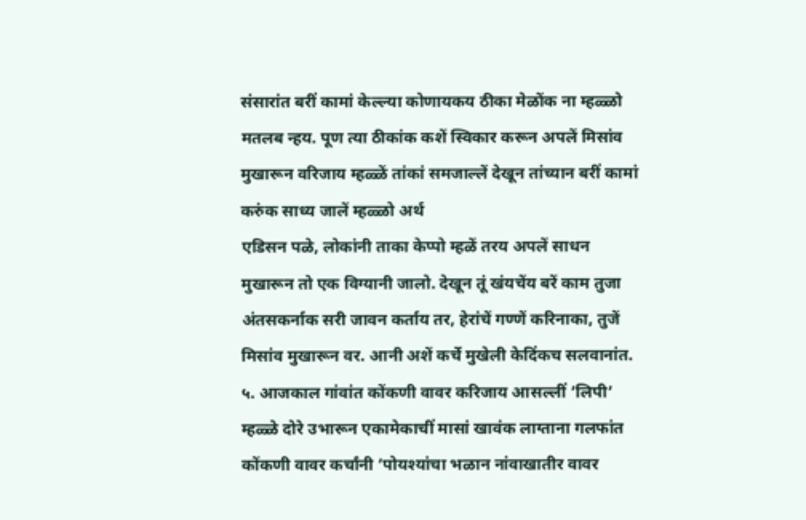संसारांत बरीं कामां केल्ल्या कोणायकय ठीका मेळोंक ना म्हळ्ळो मतलब न्हय. पूण त्या ठीकांक कशें स्विकार करून अपलें मिसांव मुखारून वरिजाय म्हळ्ळें तांकां समजाल्लें देखून तांच्यान बरीं कामां करुंक साध्य जालें म्हळ्ळो अर्थ
एडिसन पळे, लोकांनी ताका केप्पो म्हळें तरय अपलें साधन मुखारून तो एक विग्यानी जालो. देखून तूं खंयचेंय बरें काम तुजा अंतसकर्नाक सरी जावन कर्ताय तर, हेरांचें गण्णें करिनाका, तुजें मिसांव मुखारून वर. आनी अशें कर्चे मुखेली केदिंकच सलवानांत.
५. आजकाल गांवांत कोंकणी वावर करिजाय आसल्लीं ’लिपी’ म्हळ्ळे दोरे उभारून एकामेकाचीं मासां खावंक लाग्ताना गलफांत कोंकणी वावर कर्चांनी ’पोयश्यांचा भळान नांवाखातीर वावर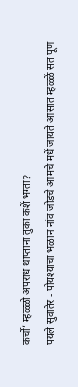कर्चो’ म्हळ्ळो अपराध थाप्ताना तुका कशें भग्ता?
पयले सुवातेर - पोयश्याचा भळान नांव जोडचे आमचे मधें जायते आसात म्हळ्ळें सत पूण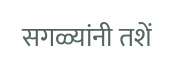सगळ्यांनी तशें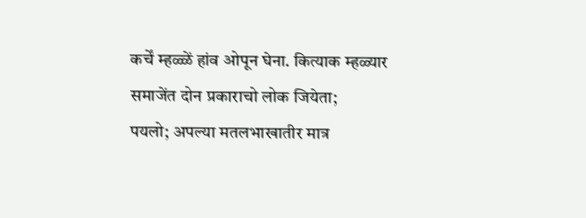कर्चें म्हळ्ळें हांव ओपून घेना. कित्याक म्हळ्यार समाजेंत दोन प्रकाराचो लोक जियेता;
पयलो; अपल्या मतलभाखातीर मात्र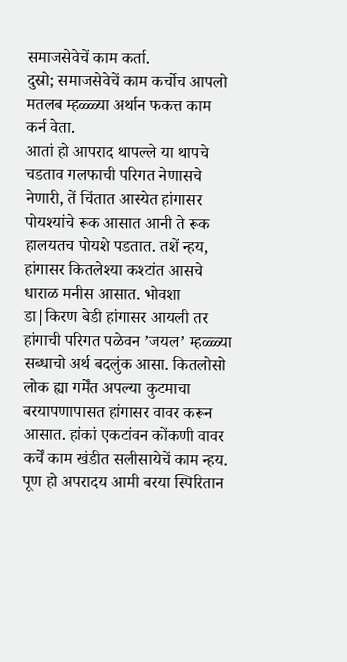समाजसेवेचें काम कर्ता.
दुस्रो; समाजसेवेचें काम कर्चोच आपलो मतलब म्हळ्ळ्या अर्थान फकत्त काम कर्न वेता.
आतां हो आपराद थापल्ले या थापचे चडताव गलफाची परिगत नेणासचे नेणारी, तें चिंतात आस्येत हांगासर पोयश्यांचे रूक आसात आनी ते रूक हालयतच पोयशे पडतात. तशें न्हय, हांगासर कितलेश्या कश्टांत आसचे धाराळ मनीस आसात. भोवशा डा|किरण बेडी हांगासर आयली तर हांगाची परिगत पळेवन ’जयल’ म्हळ्ळ्या सब्धाचो अर्थ बदलुंक आसा. कितलोसो लोक ह्या गर्मेंत अपल्या कुटमाचा बरयापणापासत हांगासर वावर करून आसात. हांकां एकटांवन कोंकणी वावर कर्चें काम खंडीत सलीसायेचें काम न्हय.
पूण हो अपरादय आमी बरया स्पिरितान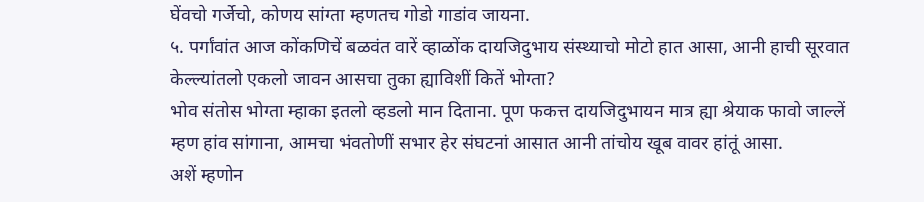घेंवचो गर्जेचो, कोणय सांग्ता म्हणतच गोडो गाडांव जायना.
५. पर्गांवांत आज कोंकणिचें बळवंत वारें व्हाळोंक दायजिदुभाय संस्थ्याचो मोटो हात आसा, आनी हाची सूरवात केल्ल्यांतलो एकलो जावन आसचा तुका ह्याविशीं कितें भोग्ता?
भोव संतोस भोग्ता म्हाका इतलो व्हडलो मान दिताना. पूण फकत्त दायजिदुभायन मात्र ह्या श्रेयाक फावो जाल्लें म्हण हांव सांगाना, आमचा भंवतोणीं सभार हेर संघटनां आसात आनी तांचोय खूब वावर हांतूं आसा.
अशें म्हणोन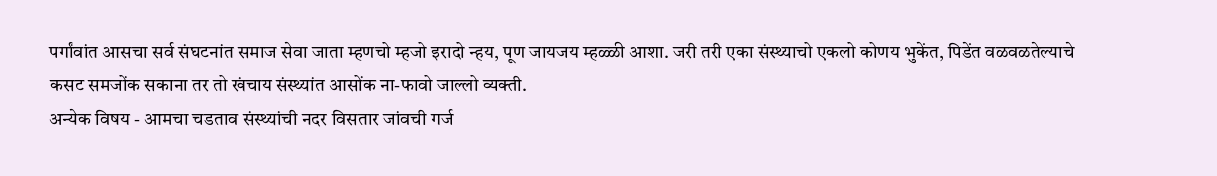पर्गांवांत आसचा सर्व संघटनांत समाज सेवा जाता म्हणचो म्हजो इरादो न्हय, पूण जायजय म्हळ्ळी आशा. जरी तरी एका संस्थ्याचो एकलो कोणय भुकेंत, पिडेंत वळवळतेल्याचे कसट समजोंक सकाना तर तो खंचाय संस्थ्यांत आसोंक ना-फावो जाल्लो व्यक्ती.
अन्येक विषय - आमचा चडताव संस्थ्यांची नदर विसतार जांवची गर्ज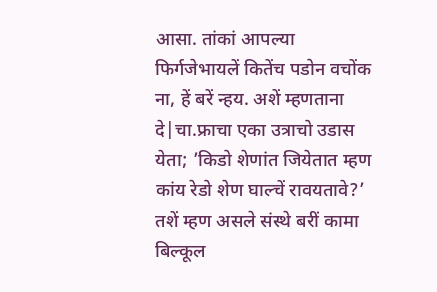आसा. तांकां आपल्या फिर्गजेभायलें कितेंच पडोन वचोंक ना, हें बरें न्हय. अशें म्हणताना दे|चा.फ्राचा एका उत्राचो उडास येता; ’किडो शेणांत जियेतात म्हण कांय रेडो शेण घाल्चें रावयतावे?’
तशें म्हण असले संस्थे बरीं कामा बिल्कूल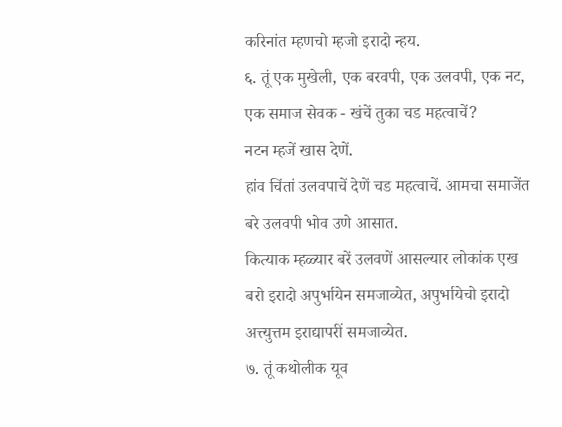करिनांत म्हणचो म्हजो इरादो न्हय.
६. तूं एक मुखेली, एक बरवपी, एक उलवपी, एक नट, एक समाज सेवक - खंचें तुका चड महत्वाचें?
नटन म्हजें खास देणें.
हांव चिंतां उलवपाचें देणें चड महत्वाचें. आमचा समाजेंत बरे उलवपी भोव उणे आसात.
कित्याक म्हळ्यार बरें उलवणें आसल्यार लोकांक एख बरो इरादो अपुर्भायेन समजाव्येत, अपुर्भायेचो इरादो अत्त्युत्तम इराद्यापरीं समजाव्येत.
७. तूं कथोलीक यूव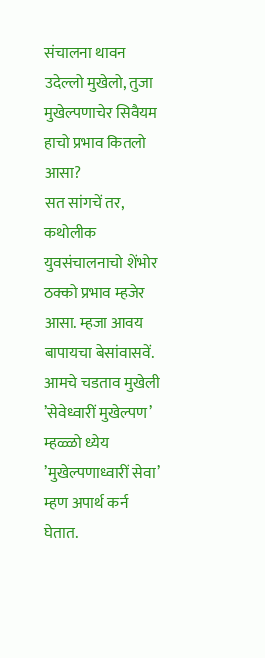संचालना थावन उदेल्लो मुखेलो, तुजा मुखेल्पणाचेर सिवैयम हाचो प्रभाव कितलो आसा?
सत सांगचें तर, कथोलीक युवसंचालनाचो शेंभोर ठक्को प्रभाव म्हजेर आसा. म्हजा आवय बापायचा बेसांवासवें.
आमचे चडताव मुखेली ’सेवेध्वारीं मुखेल्पण’ म्हळ्ळो ध्येय ’मुखेल्पणाध्वारीं सेवा’ म्हण अपार्थ कर्न घेतात.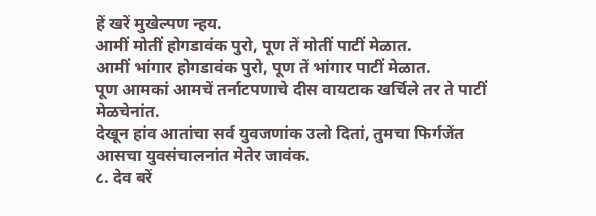हें खरें मुखेल्पण न्हय.
आमीं मोतीं होगडावंक पुरो, पूण तें मोतीं पाटीं मेळात.
आमीं भांगार होगडावंक पुरो, पूण तें भांगार पाटीं मेळात.
पूण आमकां आमचें तर्नाटपणाचे दीस वायटाक खर्चिले तर ते पाटीं मेळचेनांत.
देखून हांव आतांचा सर्व युवजणांक उलो दितां, तुमचा फिर्गजेंत आसचा युवसंचालनांत मेतेर जावंक.
८. देव बरें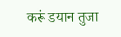करूं डयान तुजा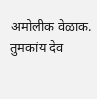अमोलीक वेळाक.
तुमकांय देव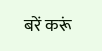बरें करूं